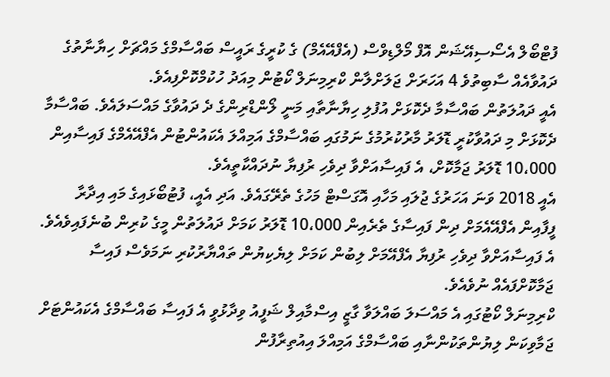ފުޓްބޯލް އެސޯސިއޭޝަން އޮފް މޯލްޑިވްސް (އެފްއޭއެމް) ގެ ކުރީގެ ރައީސް ބައްސާމްގެ މައްޗަށް ހިޔާނާތުގެ ދައުވާއެއް ސާބިތުވެ 4 އަހަރަށް ޖަލަށްލާން ކްރިމިނަލް ކޯޓުން މިއަދު ހުކުމްކޮށްފިއެވެ.
އެއީ ދައުލަތުން ބައްސާމާ ދެކޮޅަށް އުފުލި ހިޔާނާތާއި މަނީ ލޯންޑްރިންގެ ދެ ދައުވާގެ މައްސަލައެވެ. ބައްސާމާ ދެކޮޅަށް މި ދައުވާކުރީ ޑޮލަރު މާރުކުރުމުގެ ނަމުގައި ބައްސާމްގެ އަމިއްލަ އެކައުންޓުން އެފްއޭއެމްގެ ފައިސާއިން 10،000 ޑޮލަރު ޖަމާކޮށް، އެ ފައިސާއަށްވާ ދިވެހި ރުފިޔާ ނުދައްކާތީއެވެ.
އެއީ 2018 ވަނަ އަހަރުގެ ޖުލައި މަހާއި އޮގަސްޓް މަހުގެ ތެރޭގައެވެ. އަދި އެއީ، ފުޓުބޯޅައިގެ މައި އިދާރާ ފީފާއިން އެފްއޭއެމަށް ދިން ފައިސާގެ ތެރެއިން 10،000 ޑޮލަރު ކަމަށް ދައުލަތުން މީގެ ކުރިން ބުނެފައިވެއެވެ. އެ ފައިސާއަށްވާ ދިވެހި ރުފިޔާ އެފްއޭމަށް ލިބުން ކަމަށް ލިޔެކިޔުން ތައްޔާރުކުރި ނަމަވެސް ފައިސާ ޖަމާކޮށްފައެއް ނުވެއެވެ.
ކްރިމިނަލް ކޯޓުގައި އެ މައްސަލަ ބައްލަވާ ގާޒީ އިސްމާއިލް ޝަފީއު ވިދާޅުވީ އެ ފައިސާ ބައްސާމްގެ އެކައުންޓަށް ޖަމާވިކަން ލިޔުންތަކުންނާއި ބައްސާމްގެ އަމިއްލަ އިއުތިރާފުން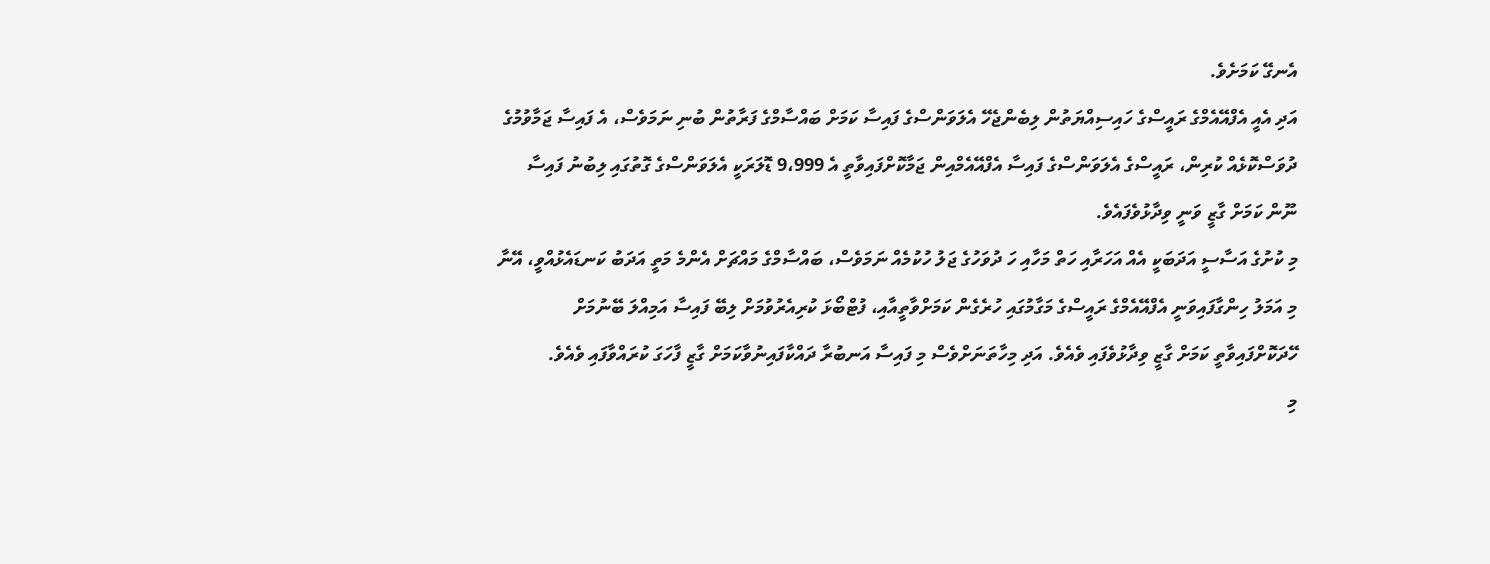އެނގޭ ކަމަށެވެ.
އަދި އެއީ އެފްއޭއެމްގެ ރައީސްގެ ހައިސިއްޔަތުން ލިބެންޖެހޭ އެލަވަންސްގެ ފައިސާ ކަމަށް ބައްސާމްގެ ފަރާތުން ބުނި ނަމަވެސް، އެ ފައިސާ ޖަމާވުމުގެ ދުވަސްކޮޅެއް ކުރިން، ރައީސްގެ އެލަވަންސްގެ ފައިސާ އެފްއޭއެމްއިން ޖަމާކޮށްފައިވާތީ އެ 9،999 ޑޮލަރަކީ އެލަވަންސްގެ ގޮތުގައި ލިބުނު ފައިސާ ނޫން ކަމަށް ގާޒީ ވަނީ ވިދާޅުވެފައެވެ.
މި ކުށުގެ އަސާސީ އަދަބަކީ އެއް އަހަރާއި ހަތް މަހާއި ހަ ދުވަހުގެ ޖަލު ހުކުމެއް ނަމަވެސް، ބައްސާމްގެ މައްޗަށް އެންމެ މަތީ އަދަބު ކަނޑައެޅުއްވީ، އޭނާ މި އަމަލު ހިންގާފައިވަނީ އެފްއޭއެމްގެ ރައީސްގެ މަގާމުގައި ހުރެގެން ކަމަށްވާތީއާއި، ފުޓްބޯޅަ ކުރިއެރުވުމަށް ލިބޭ ފައިސާ އަމިއްލަ ބޭނުމަށް ހޭދަކޮށްފައިވާތީ ކަމަށް ގާޒީ ވިދާޅުވެފައި ވެއެވެ. އަދި މިހާތަނަށްވެސް މި ފައިސާ އަނބުރާ ދައްކާފައިނުވާކަމަށް ގާޒީ ފާހަގަ ކުރައްވާފައި ވެއެވެ.
މި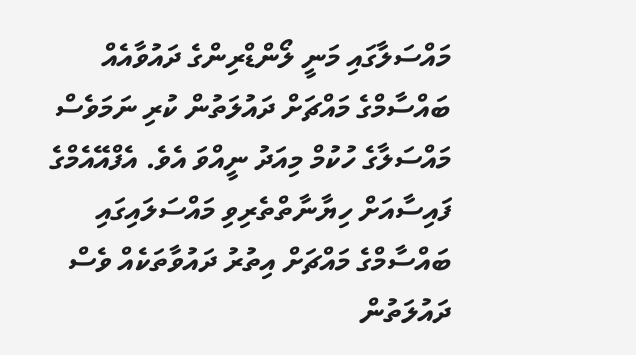މައްސަލާގައި މަނީ ލޯންޑްރިންގެ ދައުވާއެއް ބައްސާމްގެ މައްޗަށް ދައުލަތުން ކުރި ނަމަވެސް މައްސަލާގެ ހުކުމް މިއަދު ނީއްވަ އެވެ. އެފްއޭއެމްގެ ފައިސާއަށް ހިޔާނާތްތެރިވި މައްސަލައިގައި ބައްސާމްގެ މައްޗަށް އިތުރު ދައުވާތަކެއް ވެސް ދައުލަތުން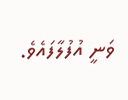ވަނީ އުފުލާފައެވެ.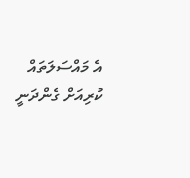އެ މައްސަލަތައް ކުރިއަށް ގެންދަނީ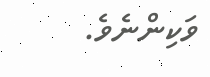ވަކިންނެވެ.